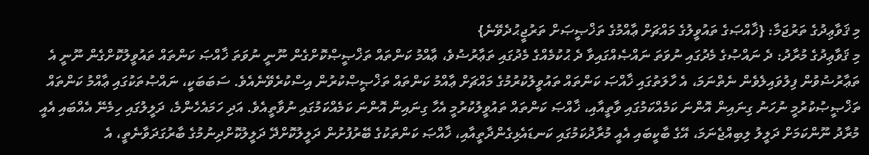މި ޤަވާޢިދުގެ ތަރުޖަމާ: {ޚާއްޞަގެ ތައުވީލުގެ މައްޗަށް ޢާއްމުގެ ތަޚްޞީޞަށް ތަރުޖީޙުދެވޭނެ}
މި ޤަވާޢިދުގެ މުރާދު: ދެ ނައްޞުގެ މެދުގައި ނުވަތަ ނައްޞެއްގައިވާ ދެ ޙުކުމެއްގެ މެދުގައި ތަޢާރުޟުވެ، ޢާއްމު ކަންތައް ތަޚްޞީޞްކޮށްގެން ނޫނީ ނުވަތަ ޚާއްޞަ ކަންތައް ތައުވީލުކޮށްގެން ނޫނީ އެ ތަޢާރުޟުވުން ފިލުވައިލެވެން ނެތްނަމަ، އެ ހާލަތުގައި ޚާއްޞަ ކަންތައް ތައުވީލުކުރުމުގެ މައްޗަށް ޢާއްމު ކަންތައް ތަޚްޞީޞްކުރުން އިސްކުރެވޭނެއެވެ. ސަބަބަކީ، ނައްޞުތަކުގައި ޢާއްމު ކަންތައް ތަޚްޞީޞުކުރުމީ ނުހަނު ގިނައިން އޮންނަ ކަމެއްކަމުގައި ވާތީއާއި، ޚާއްޞަ ކަންތައް ތައުވީލުކުރުމީ އެހާ ގިނައިން އޮންނަ ކަމެއްކަމުގައި ނުވާތީއެވެ. އަދި ހަމައެހެންމެ، ދަލީލުގައި ހިމެނޭ އެއްބައި އެއީ މުރާދު ނޫންކަމަށް ދަލީލު ލިބިއްޖެނަމަ، އޭގެ ބާކީބައި އެއީ މުރާދުކަމުގައި ކަނޑައެޅިގެންދާތީއާއި، ޚާއްޞަ ކަންތަކުގެ ބޭރުފުށުން ދަލީލުކޮށްދޭ ދަލީލުކޮށްދިނުމުގެ ބާރުގަދަވާނެތީ، އެ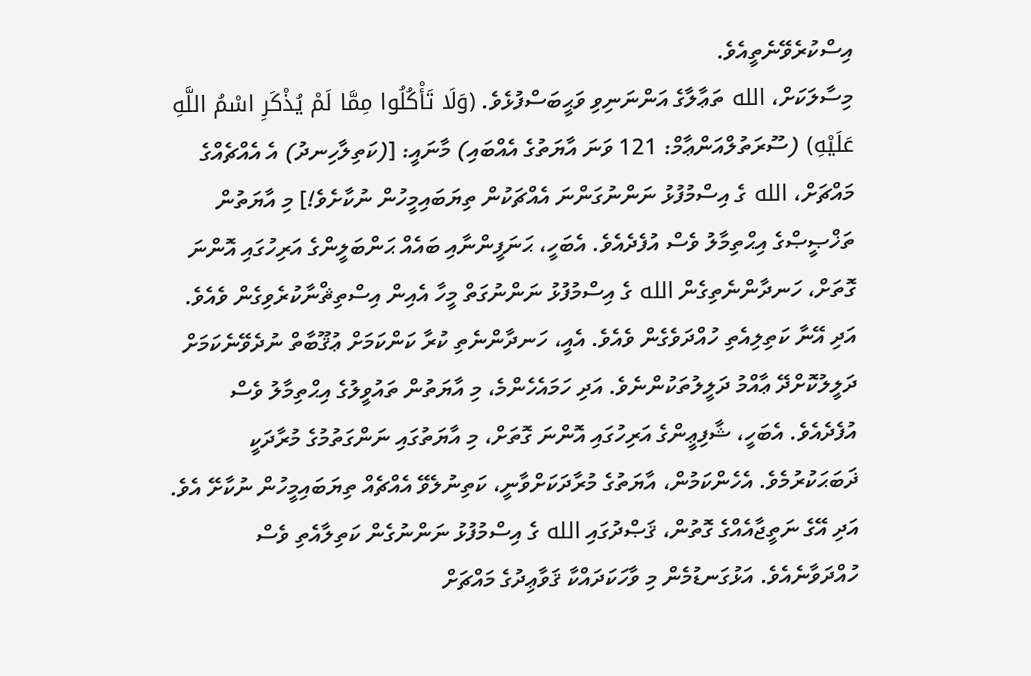އިސްކުރެވޭނެތީއެވެ.
މިސާލަކަށް، الله ތަޢާލާގެ އަންނަނިވި ވަޙީބަސްފުޅެވެ. (وَلَا تَأْكُلُوا مِمَّا لَمْ يُذْكَرِ اسْمُ اللَّهِ عَلَيْهِ) (ސޫރަތުލްއަންޢާމް: 121 ވަނަ އާޔަތުގެ އެއްބައި) މާނައީ: [(ކަތިލާހިނދު) އެ އެއްޗެއްގެ މައްޗަށް، الله ގެ އިސްމުފުޅު ނަންނުގަންނަ އެއްޗަކުން ތިޔަބައިމީހުން ނުކާށެވެ!] މި އާޔަތުން ތަޚްޞީޞްގެ އިޙްތިމާލު ވެސް އުފެދެއެވެ. އެބަހީ، ޙަނަފީންނާއި ބައެއް ޙަންބަލީންގެ އަރިހުގައި އޮންނަ ގޮތަށް، ހަނދާންނެތިގެން الله ގެ އިސްމުފުޅު ނަންނުގަތް މީހާ އެއިން އިސްތިޘްނާކުރެވިގެން ވެއެވެ. އަދި އޭނާ ކަތިލިއެތި ހުއްދަވެގެން ވެއެވެ. އެއީ، ހަނދާންނެތި ކުރާ ކަންކަމަށް ޢުޤޫބާތް ނުދެވޭނެކަމަށް ދަލީލުކޮށްދޭ ޢާއްމު ދަލީލުތަކުންނެވެ. އަދި ހަމައެހެންމެ، މި އާޔަތުން ތައުވީލުގެ އިޙްތިމާލު ވެސް އުފެދެއެވެ. އެބަހީ، ޝާފިޢީންގެ އަރިހުގައި އޮންނަ ގޮތަށް، މި އާޔަތުގައި ނަންގަތުމުގެ މުރާދަކީ ޛަބަޙަކުރުމެވެ. އެހެންކަމުން، އާޔަތުގެ މުރާދަކަށްވާނީ، ކަތިނުލެވޭ އެއްޗެއް ތިޔަބައިމީހުން ނުކާށޭ އެވެ. އަދި އޭގެ ނަތީޖާއެއްގެ ގޮތުން، ޤަޞްދުގައި الله ގެ އިސްމުފުޅު ނަންނުގެން ކަތިލާއެތި ވެސް ހުއްދަވާނެއެވެ. އަޅުގަނޑުމެން މި ވާހަކަދައްކާ ޤަވާޢިދުގެ މައްޗަށް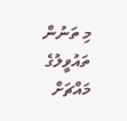މި ތަނުން ތައުވީލުގެ މައްޗަށް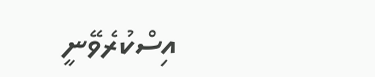އިސްކުރެވޭނީ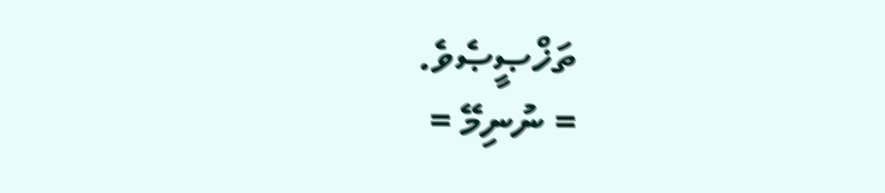ތަޚްޞީޞެވެ.
= ނުނިމޭ =